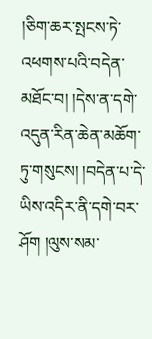།ཅིག་ཆར་སྤངས་ཏེ་འཕགས་པའི་བདེན་མཐོང་བ། །དེས་ན་དགེ་འདུན་རིན་ཆེན་མཆོག་ཏུ་གསུངས། །བདེན་པ་དེ་ཡིས་འདིར་ནི་དགེ་བར་ཤོག །ལུས་སམ་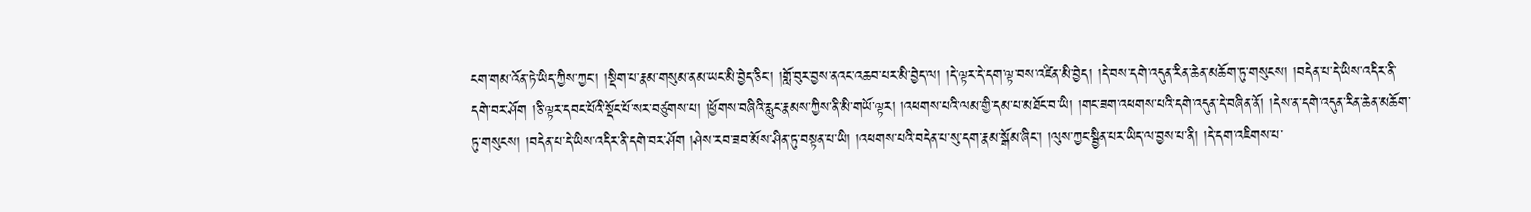ངག་གམ་འོན་ཏེ་ཡིད་ཀྱིས་ཀྱང་། །སྡིག་པ་རྣམ་གསུམ་ནམ་ཡང་མི་བྱེད་ཅིང་། །གློ་བུར་བྱས་ནའང་འཆབ་པར་མི་བྱེད་ལ། །དེ་ལྟར་དེ་དག་ལྟ་བས་འཛིན་མི་བྱེད། །དེ་བས་དགེ་འདུན་རིན་ཆེན་མཆོག་ཏུ་གསུངས། །བདེན་པ་དེ་ཡིས་འདིར་ནི་དགེ་བར་ཤོག །ཅི་ལྟར་དབང་པོའི་སྡོང་པོ་སར་བཙུགས་པ། །ཕྱོགས་བཞིའི་རླུང་རྣམས་ཀྱིས་ནི་མི་གཡོ་ལྟར། །འཕགས་པའི་ལམ་གྱི་དམ་པ་མཐོང་བ་ཡི། །གང་ཟག་འཕགས་པའི་དགེ་འདུན་དེ་བཞིན་ནོ། །དེས་ན་དགེ་འདུན་རིན་ཆེན་མཆོག་ཏུ་གསུངས། །བདེན་པ་དེ་ཡིས་འདིར་ནི་དགེ་བར་ཤོག །ཤེས་རབ་ཟབ་མོས་ཤིན་ཏུ་བསྟན་པ་ཡི། །འཕགས་པའི་བདེན་པ་སུ་དག་རྣམ་སྒོམ་ཞིང་། །ལུས་ཀྱང་སྦྱིན་པར་ཡིད་ལ་བྱས་པ་ནི། །དེ་དག་འཇིགས་པ་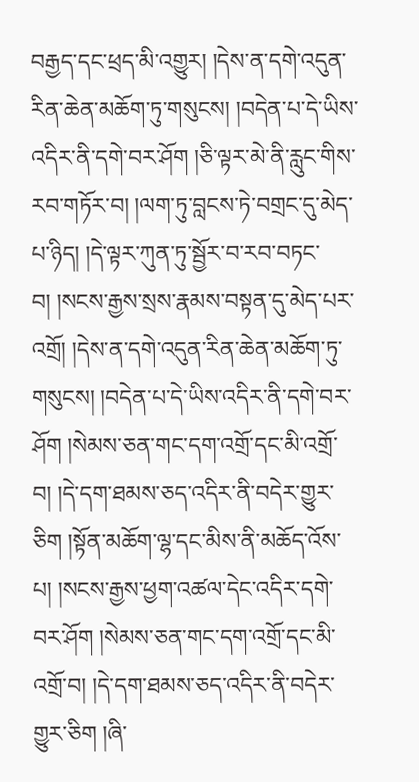བརྒྱད་དང་ཕྲད་མི་འགྱུར། །དེས་ན་དགེ་འདུན་རིན་ཆེན་མཆོག་ཏུ་གསུངས། །བདེན་པ་དེ་ཡིས་འདིར་ནི་དགེ་བར་ཤོག །ཅི་ལྟར་མེ་ནི་རླུང་གིས་རབ་གཏོར་བ། །ལག་ཏུ་བླངས་ཏེ་བགྲང་དུ་མེད་པ་ཉིད། །དེ་ལྟར་ཀུན་ཏུ་སྦྱོར་བ་རབ་བཏང་བ། །སངས་རྒྱས་སྲས་རྣམས་བསྟན་དུ་མེད་པར་འགྲོ། །དེས་ན་དགེ་འདུན་རིན་ཆེན་མཆོག་ཏུ་གསུངས། །བདེན་པ་དེ་ཡིས་འདིར་ནི་དགེ་བར་ཤོག །སེམས་ཅན་གང་དག་འགྲོ་དང་མི་འགྲོ་བ། །དེ་དག་ཐམས་ཅད་འདིར་ནི་བདེར་གྱུར་ཅིག །སྟོན་མཆོག་ལྷ་དང་མིས་ནི་མཆོད་འོས་པ། །སངས་རྒྱས་ཕྱག་འཚལ་དེང་འདིར་དགེ་བར་ཤོག །སེམས་ཅན་གང་དག་འགྲོ་དང་མི་འགྲོ་བ། །དེ་དག་ཐམས་ཅད་འདིར་ནི་བདེར་གྱུར་ཅིག །ཞི་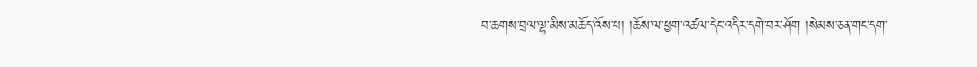བ་ཆགས་བྲལ་ལྷ་མིས་མཆོད་འོས་པ། །ཆོས་ལ་ཕྱག་འཚལ་དེང་འདིར་དགེ་བར་ཤོག །སེམས་ཅན་གང་དག་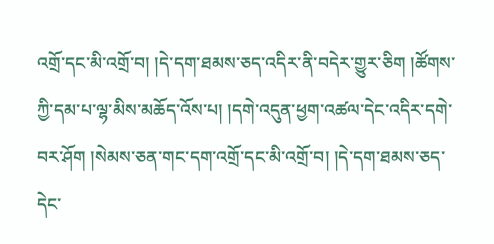འགྲོ་དང་མི་འགྲོ་བ། །དེ་དག་ཐམས་ཅད་འདིར་ནི་བདེར་གྱུར་ཅིག །ཚོགས་ཀྱི་དམ་པ་ལྷ་མིས་མཆོད་འོས་པ། །དགེ་འདུན་ཕྱག་འཚལ་དེང་འདིར་དགེ་བར་ཤོག །སེམས་ཅན་གང་དག་འགྲོ་དང་མི་འགྲོ་བ། །དེ་དག་ཐམས་ཅད་དེང་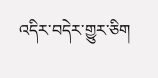འདིར་བདེར་གྱུར་ཅིག